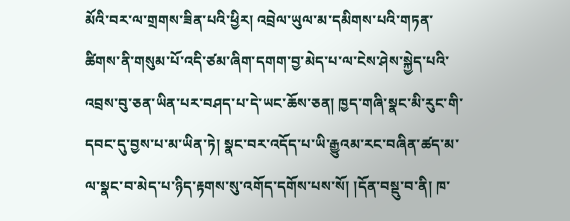མོའི་བར་ལ་གྲགས་ཟིན་པའི་ཕྱིར། འབྲེལ་ཡུལ་མ་དམིགས་པའི་གཏན་ཚིགས་ནི་གསུམ་པོ་འདི་ཙམ་ཞིག་དགག་བྱ་མེད་པ་ལ་ངེས་ཤེས་སྐྱེད་པའི་འབྲས་བུ་ཅན་ཡིན་པར་བཤད་པ་དེ་ཡང་ཆོས་ཅན། ཁྱད་གཞི་སྣང་མི་རུང་གི་དབང་དུ་བྱས་པ་མ་ཡིན་ཏེ། སྣང་བར་འདོད་པ་ཡི་རྒྱུའམ་རང་བཞིན་ཚད་མ་ལ་སྣང་བ་མེད་པ་ཉིད་རྟགས་སུ་འགོད་དགོས་པས་སོ། །དོན་བསྡུ་བ་ནི། ཁ་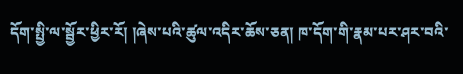དོག་སྤྱི་ལ་སྦྱོར་ཕྱིར་རོ། །ཞེས་པའི་ཚུལ་འདིར་ཆོས་ཅན། ཁ་དོག་གི་རྣམ་པར་ཤར་བའི་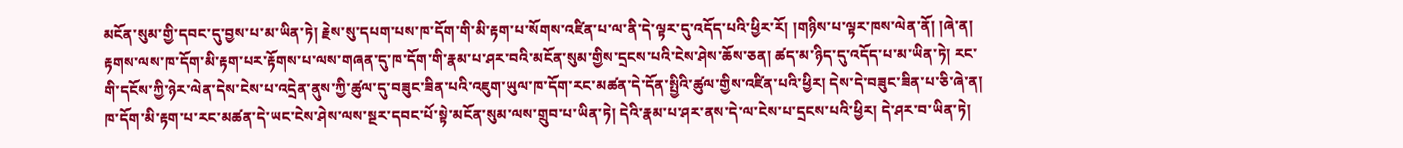མངོན་སུམ་གྱི་དབང་དུ་བྱས་པ་མ་ཡིན་ཏེ། རྗེས་སུ་དཔག་པས་ཁ་དོག་གི་མི་རྟག་པ་སོགས་འཛིན་པ་ལ་ནི་དེ་ལྟར་དུ་འདོད་པའི་ཕྱིར་རོ། །གཉིས་པ་ལྟར་ཁས་ལེན་ནོ། །ཞེ་ན། རྟགས་ལས་ཁ་དོག་མི་རྟག་པར་རྟོགས་པ་ལས་གཞན་དུ་ཁ་དོག་གི་རྣམ་པ་ཤར་བའི་མངོན་སུམ་གྱིས་དྲངས་པའི་ངེས་ཤེས་ཆོས་ཅན། ཚད་མ་ཉིད་དུ་འདོད་པ་མ་ཡིན་ཏེ། རང་གི་དངོས་ཀྱི་ཉེར་ལེན་དེས་ངེས་པ་འདྲེན་ནུས་ཀྱི་ཚུལ་དུ་བཟུང་ཟིན་པའི་འཇུག་ཡུལ་ཁ་དོག་རང་མཚན་དེ་དོན་སྤྱིའི་ཚུལ་གྱིས་འཛིན་པའི་ཕྱིར། དེས་དེ་བཟུང་ཟིན་པ་ཅི་ཞེ་ན། ཁ་དོག་མི་རྟག་པ་རང་མཚན་དེ་ཡང་ངེས་ཤེས་ལས་སྔར་དབང་པོ་སྟེ་མངོན་སུམ་ལས་གྲུབ་པ་ཡིན་ཏེ། དེའི་རྣམ་པ་ཤར་ནས་དེ་ལ་ངེས་པ་དྲངས་པའི་ཕྱིར། དེ་ཤར་བ་ཡིན་ཏེ།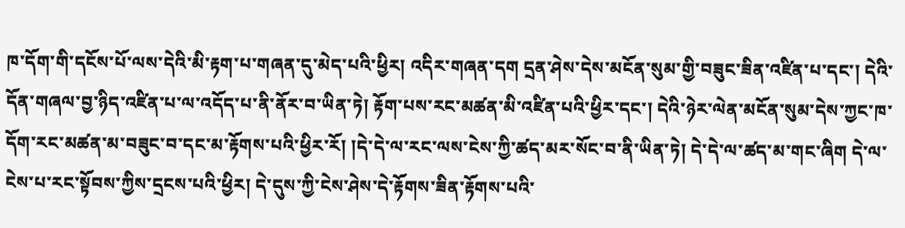ཁ་དོག་གི་དངོས་པོ་ལས་དེའི་མི་རྟག་པ་གཞན་དུ་མེད་པའི་ཕྱིར། འདིར་གཞན་དག དྲན་ཤེས་དེས་མངོན་སུམ་གྱི་བཟུང་ཟིན་འཛིན་པ་དང་། དེའི་དོན་གཞལ་བྱ་ཉིད་འཛིན་པ་ལ་འདོད་པ་ནི་ནོར་བ་ཡིན་ཏེ། རྟོག་པས་རང་མཚན་མི་འཛིན་པའི་ཕྱིར་དང་། དེའི་ཉེར་ལེན་མངོན་སུམ་དེས་ཀྱང་ཁ་དོག་རང་མཚན་མ་བཟུང་བ་དང་མ་རྟོགས་པའི་ཕྱིར་རོ། །དེ་དེ་ལ་རང་ལས་ངེས་ཀྱི་ཚད་མར་སོང་བ་ནི་ཡིན་ཏེ། དེ་དེ་ལ་ཚད་མ་གང་ཞིག དེ་ལ་ངེས་པ་རང་སྟོབས་ཀྱིས་དྲངས་པའི་ཕྱིར། དེ་དུས་ཀྱི་ངེས་ཤེས་དེ་རྟོགས་ཟིན་རྟོགས་པའི་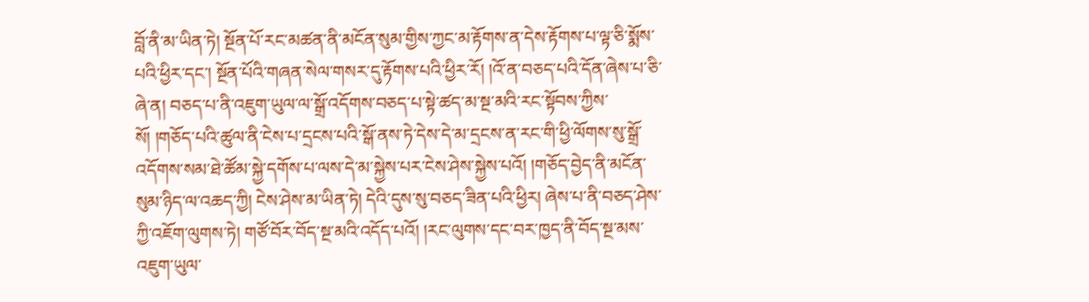བློ་ནི་མ་ཡིན་ཏེ། སྔོན་པོ་རང་མཚན་ནི་མངོན་སུམ་གྱིས་ཀྱང་མ་རྟོགས་ན་དེས་རྟོགས་པ་ལྟ་ཅི་སྨོས་པའི་ཕྱིར་དང་། སྔོན་པོའི་གཞན་སེལ་གསར་དུ་རྟོགས་པའི་ཕྱིར་རོ། །འོ་ན་བཅད་པའི་དོན་ཞེས་པ་ཅི་ཞེ་ན། བཅད་པ་ནི་འཇུག་ཡུལ་ལ་སྒྲོ་འདོགས་བཅད་པ་སྟེ་ཚད་མ་སྔ་མའི་རང་སྟོབས་ཀྱིས་སོ། །གཅོད་པའི་ཚུལ་ནི་ངེས་པ་དྲངས་པའི་སྒོ་ནས་ཏེ་དེས་དེ་མ་དྲངས་ན་རང་གི་ཕྱི་ལོགས་སུ་སྒྲོ་འདོགས་སམ་ཐེ་ཚོམ་སྐྱེ་དགོས་པ་ལས་དེ་མ་སྐྱེས་པར་ངེས་ཤེས་སྐྱེས་པའོ། །གཅོད་བྱེད་ནི་མངོན་སུམ་ཉིད་ལ་འཆད་ཀྱི། ངེས་ཤེས་མ་ཡིན་ཏེ། དེའི་དུས་སུ་བཅད་ཟིན་པའི་ཕྱིར། ཞེས་པ་ནི་བཅད་ཤེས་ཀྱི་འཇོག་ལུགས་ཏེ། གཙོ་བོར་བོད་སྔ་མའི་འདོད་པའོ། །རང་ལུགས་དང་བར་ཁྱད་ནི་བོད་སྔ་མས་འཇུག་ཡུལ་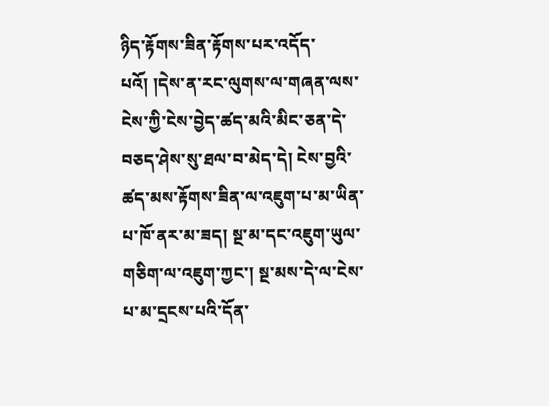ཉིད་རྟོགས་ཟིན་རྟོགས་པར་འདོད་པའོ། །དེས་ན་རང་ལུགས་ལ་གཞན་ལས་ངེས་ཀྱི་ངེས་བྱེད་ཚད་མའི་མིང་ཅན་དེ་བཅད་ཤེས་སུ་ཐལ་བ་མེད་དེ། ངེས་བྱའི་ཚད་མས་རྟོགས་ཟིན་ལ་འཇུག་པ་མ་ཡིན་པ་ཁོ་ནར་མ་ཟད། སྔ་མ་དང་འཇུག་ཡུལ་གཅིག་ལ་འཇུག་ཀྱང་། སྔ་མས་དེ་ལ་ངེས་པ་མ་དྲངས་པའི་དོན་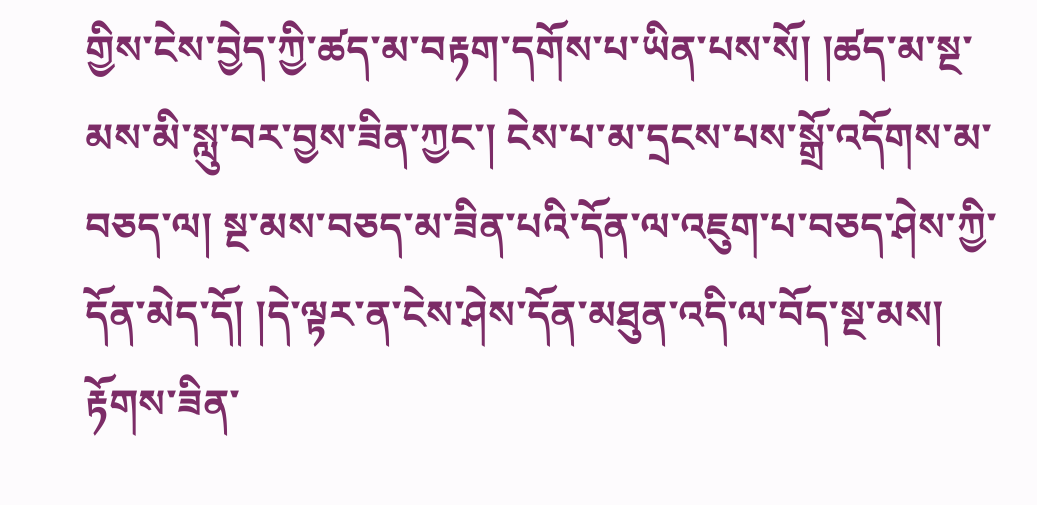གྱིས་ངེས་བྱེད་ཀྱི་ཚད་མ་བརྟག་དགོས་པ་ཡིན་པས་སོ། །ཚད་མ་སྔ་མས་མི་སླུ་བར་བྱས་ཟིན་ཀྱང་། ངེས་པ་མ་དྲངས་པས་སྒྲོ་འདོགས་མ་བཅད་ལ། སྔ་མས་བཅད་མ་ཟིན་པའི་དོན་ལ་འཇུག་པ་བཅད་ཤེས་ཀྱི་དོན་མེད་དོ། །དེ་ལྟར་ན་ངེས་ཤེས་དོན་མཐུན་འདི་ལ་བོད་སྔ་མས། རྟོགས་ཟིན་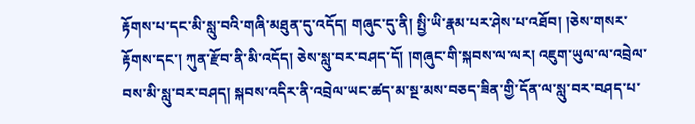རྟོགས་པ་དང་མི་སླུ་བའི་གཞི་མཐུན་དུ་འདོད། གཞུང་དུ་ནི། སྤྱི་ཡི་རྣམ་པར་ཤེས་པ་འཐོབ། །ཅེས་གསར་རྟོགས་དང་། ཀུན་རྫོབ་ནི་མི་འདོད། ཅེས་སླུ་བར་བཤད་དོ། །གཞུང་གི་སྐབས་ལ་ལར། འཇུག་ཡུལ་ལ་འབྲེལ་བས་མི་སླུ་བར་བཤད། སྐབས་འདིར་ནི་འབྲེལ་ཡང་ཚད་མ་སྔ་མས་བཅད་ཟིན་གྱི་དོན་ལ་སླུ་བར་བཤད་པ་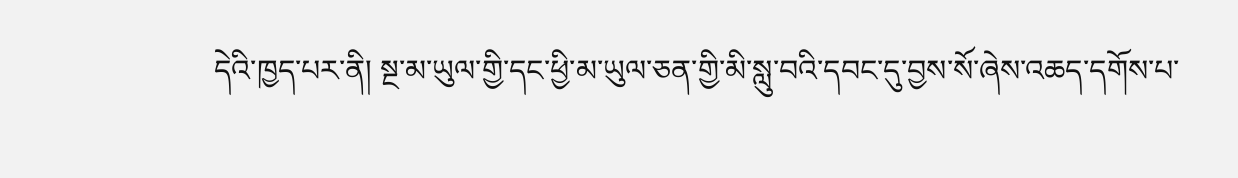དེའི་ཁྱད་པར་ནི། སྔ་མ་ཡུལ་གྱི་དང་ཕྱི་མ་ཡུལ་ཅན་གྱི་མི་སླུ་བའི་དབང་དུ་བྱས་སོ་ཞེས་འཆད་དགོས་པ་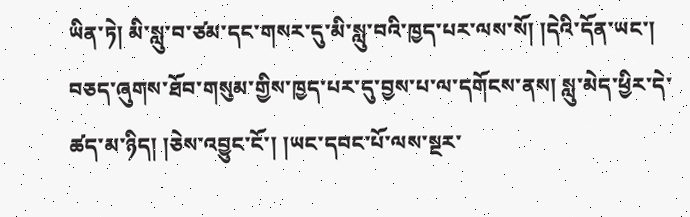ཡིན་ཏེ། མི་སླུ་བ་ཙམ་དང་གསར་དུ་མི་སླུ་བའི་ཁྱད་པར་ལས་སོ། །དེའི་དོན་ཡང་། བཅད་ཞུགས་ཐོབ་གསུམ་གྱིས་ཁྱད་པར་དུ་བྱས་པ་ལ་དགོངས་ནས། སླུ་མེད་ཕྱིར་དེ་ཚད་མ་ཉིད། །ཅེས་འབྱུང་ངོ་། །ཡང་དབང་པོ་ལས་སྔར་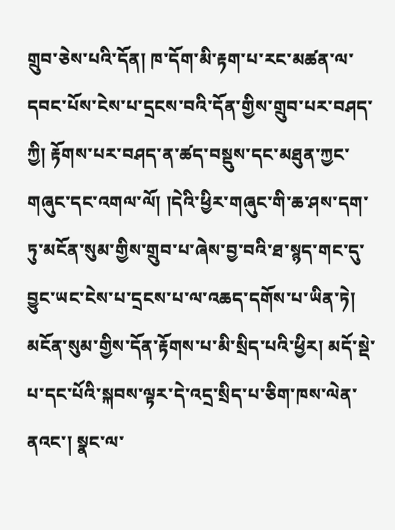གྲུབ་ཅེས་པའི་དོན། ཁ་དོག་མི་རྟག་པ་རང་མཚན་ལ་དབང་པོས་ངེས་པ་དྲངས་བའི་དོན་གྱིས་གྲུབ་པར་བཤད་ཀྱི། རྟོགས་པར་བཤད་ན་ཚད་བསྡུས་དང་མཐུན་ཀྱང་གཞུང་དང་འགལ་ལོ། །དེའི་ཕྱིར་གཞུང་གི་ཆ་ཤས་དག་ཏུ་མངོན་སུམ་གྱིས་གྲུབ་པ་ཞེས་བྱ་བའི་ཐ་སྙད་གང་དུ་བྱུང་ཡང་ངེས་པ་དྲངས་པ་ལ་འཆད་དགོས་པ་ཡིན་ཏེ། མངོན་སུམ་གྱིས་དོན་རྟོགས་པ་མི་སྲིད་པའི་ཕྱིར། མདོ་སྡེ་པ་དང་པོའི་སྐབས་ལྟར་དེ་འདྲ་སྲིད་པ་ཅིག་ཁས་ལེན་ནའང་། སྣང་ལ་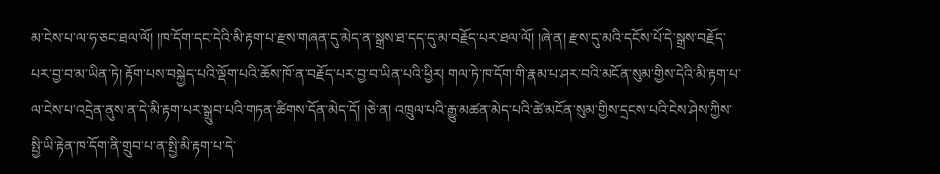མ་ངེས་པ་ལ་ཧ་ཅང་ཐལ་ལོ། །ཁ་དོག་དང་དེའི་མི་རྟག་པ་རྫས་གཞན་དུ་མེད་ན་སྒྲས་ཐ་དད་དུ་མ་བརྗོད་པར་ཐལ་ལོ། །ཞེ་ན། རྫས་དུ་མའི་དངོས་པོ་དེ་སྒྲས་བརྗོད་པར་བྱ་བ་མ་ཡིན་ཏེ། རྟོག་པས་བསྐྱེད་པའི་ལྡོག་པའི་ཆོས་ཁོ་ན་བརྗོད་པར་བྱ་བ་ཡིན་པའི་ཕྱིར། གལ་ཏེ་ཁ་དོག་གི་རྣམ་པ་ཤར་བའི་མངོན་སུམ་གྱིས་དེའི་མི་རྟག་པ་ལ་ངེས་པ་འདྲེན་ནུས་ན་དེ་མི་རྟག་པར་སྒྲུབ་པའི་གཏན་ཚིགས་དོན་མེད་དོ། །ཅེ་ན། འཁྲུལ་པའི་རྒྱུ་མཚན་མེད་པའི་ཚེ་མངོན་སུམ་གྱིས་དྲངས་པའི་ངེས་ཤེས་ཀྱིས་སྤྱི་ཡི་རྟེན་ཁ་དོག་ནི་གྲུབ་པ་ན་སྤྱི་མི་རྟག་པ་དེ་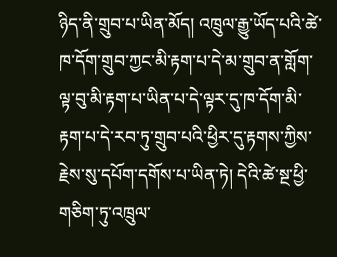ཉིད་ནི་གྲུབ་པ་ཡིན་མོད། འཁྲུལ་རྒྱུ་ཡོད་པའི་ཚེ་ཁ་དོག་གྲུབ་ཀྱང་མི་རྟག་པ་དེ་མ་གྲུབ་ན་གློག་ལྟ་བུ་མི་རྟག་པ་ཡིན་པ་དེ་ལྟར་དུ་ཁ་དོག་མི་རྟག་པ་དེ་རབ་ཏུ་གྲུབ་པའི་ཕྱིར་དུ་རྟགས་ཀྱིས་རྗེས་སུ་དཔོག་དགོས་པ་ཡིན་ཏེ། དེའི་ཚེ་སྔ་ཕྱི་གཅིག་ཏུ་འཁྲུལ་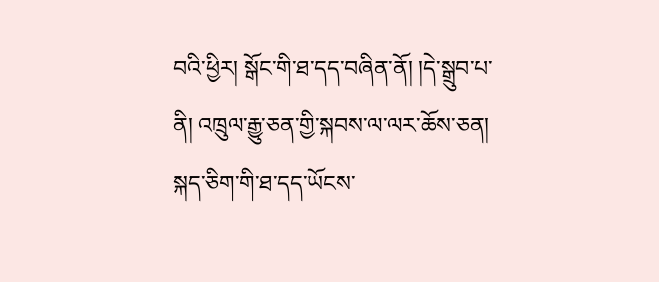བའི་ཕྱིར། སྒོང་གི་ཐ་དད་བཞིན་ནོ། །དེ་སྒྲུབ་པ་ནི། འཁྲུལ་རྒྱུ་ཅན་གྱི་སྐབས་ལ་ལར་ཆོས་ཅན། སྐད་ཅིག་གི་ཐ་དད་ཡོངས་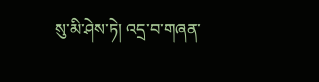སུ་མི་ཤེས་ཏེ། འདྲ་བ་གཞན་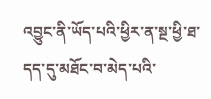འབྱུང་ནི་ཡོད་པའི་ཕྱིར་ན་སྔ་ཕྱི་ཐ་དད་དུ་མཐོང་བ་མེད་པའི་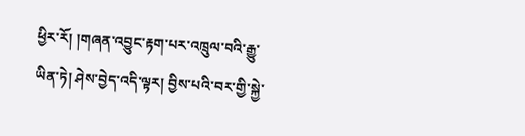ཕྱིར་རོ། །གཞན་འབྱུང་རྟག་པར་འཁྲུལ་བའི་རྒྱུ་ཡིན་ཏེ། ཤེས་བྱེད་འདི་ལྟར། བྱིས་པའི་བར་གྱི་སྐྱེ་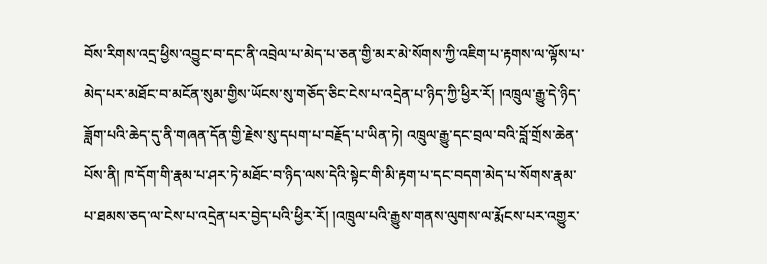བོས་རིགས་འདྲ་ཕྱིས་འབྱུང་བ་དང་ནི་འབྲེལ་པ་མེད་པ་ཅན་གྱི་མར་མེ་སོགས་ཀྱི་འཇིག་པ་རྟགས་ལ་ལྟོས་པ་མེད་པར་མཐོང་བ་མངོན་སུམ་གྱིས་ཡོངས་སུ་གཅོད་ཅིང་ངེས་པ་འདྲེན་པ་ཉིད་ཀྱི་ཕྱིར་རོ། །འཁྲུལ་རྒྱུ་དེ་ཉིད་ཟློག་པའི་ཆེད་དུ་ནི་གཞན་དོན་གྱི་རྗེས་སུ་དཔག་པ་བརྗོད་པ་ཡིན་ཏེ། འཁྲུལ་རྒྱུ་དང་བྲལ་བའི་བློ་གྲོས་ཆེན་པོས་ནི། ཁ་དོག་གི་རྣམ་པ་ཤར་ཏེ་མཐོང་བ་ཉིད་ལས་དེའི་སྟེང་གི་མི་རྟག་པ་དང་བདག་མེད་པ་སོགས་རྣམ་པ་ཐམས་ཅད་ལ་ངེས་པ་འདྲེན་པར་བྱེད་པའི་ཕྱིར་རོ། །འཁྲུལ་པའི་རྒྱུས་གནས་ལུགས་ལ་རྨོངས་པར་འགྱུར་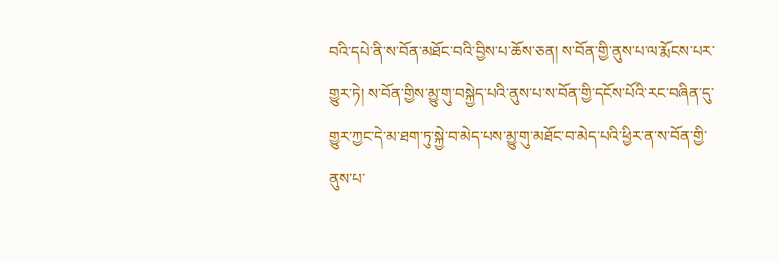བའི་དཔེ་ནི་ས་བོན་མཐོང་བའི་བྱིས་པ་ཆོས་ཅན། ས་བོན་གྱི་ནུས་པ་ལ་རྨོངས་པར་གྱུར་ཏེ། ས་བོན་གྱིས་མྱུ་གུ་བསྐྱེད་པའི་ནུས་པ་ས་བོན་གྱི་དངོས་པོའི་རང་བཞིན་དུ་གྱུར་ཀྱང་དེ་མ་ཐག་ཏུ་སྐྱེ་བ་མེད་པས་མྱུ་གུ་མཐོང་བ་མེད་པའི་ཕྱིར་ན་ས་བོན་གྱི་ནུས་པ་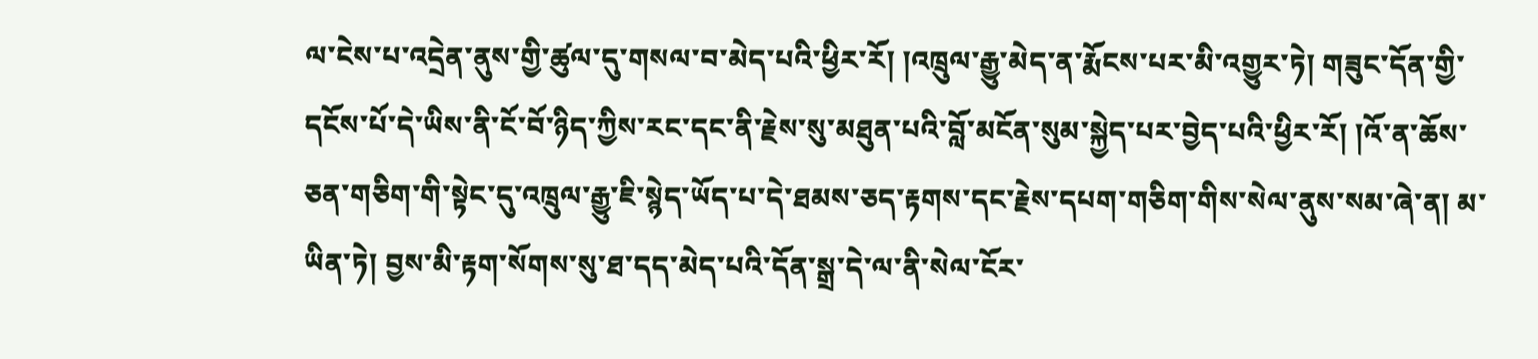ལ་ངེས་པ་འདྲེན་ནུས་གྱི་ཚུལ་དུ་གསལ་བ་མེད་པའི་ཕྱིར་རོ། །འཁྲུལ་རྒྱུ་མེད་ན་རྨོངས་པར་མི་འགྱུར་ཏེ། གཟུང་དོན་གྱི་དངོས་པོ་དེ་ཡིས་ནི་ངོ་བོ་ཉིད་ཀྱིས་རང་དང་ནི་རྗེས་སུ་མཐུན་པའི་བློ་མངོན་སུམ་སྐྱེད་པར་བྱེད་པའི་ཕྱིར་རོ། །འོ་ན་ཆོས་ཅན་གཅིག་གི་སྟེང་དུ་འཁྲུལ་རྒྱུ་ཇི་སྙེད་ཡོད་པ་དེ་ཐམས་ཅད་རྟགས་དང་རྗེས་དཔག་གཅིག་གིས་སེལ་ནུས་སམ་ཞེ་ན། མ་ཡིན་ཏེ། བྱས་མི་རྟག་སོགས་སུ་ཐ་དད་མེད་པའི་དོན་སྒྲ་དེ་ལ་ནི་སེལ་ངོར་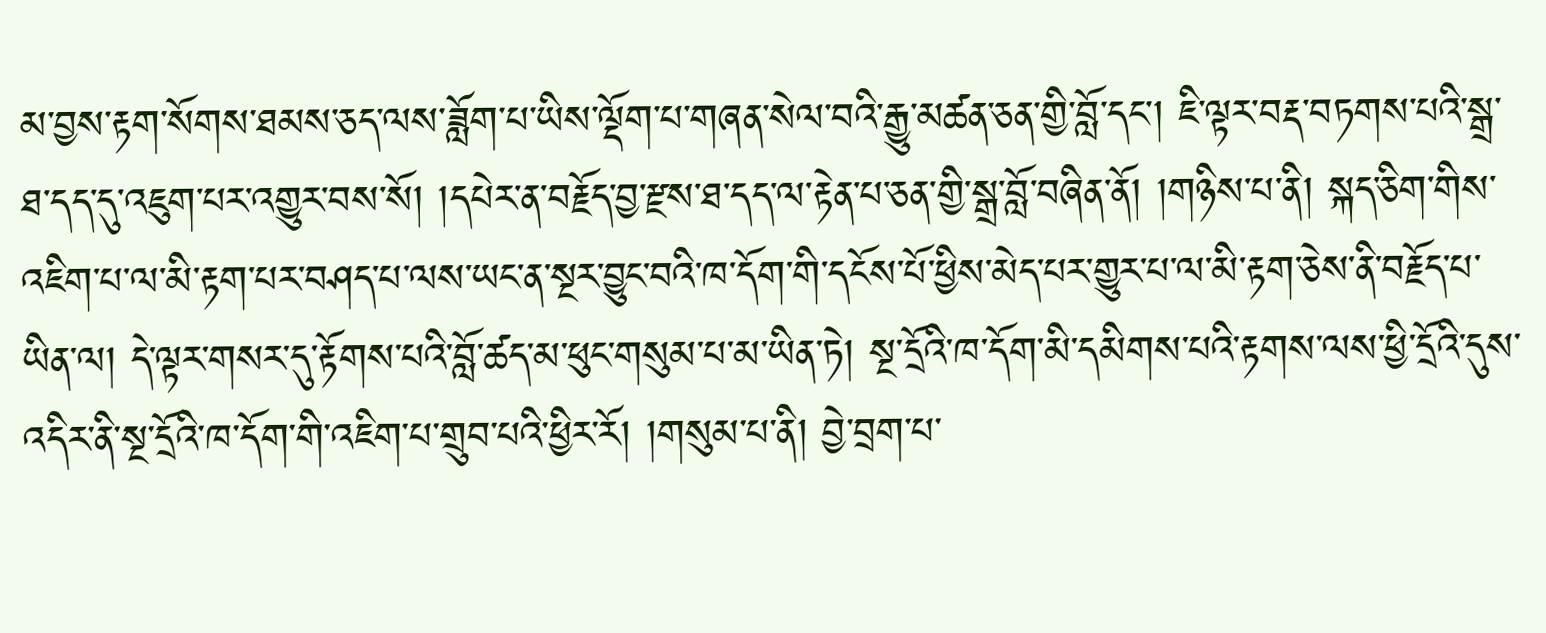མ་བྱས་རྟག་སོགས་ཐམས་ཅད་ལས་ཟློག་པ་ཡིས་ལྡོག་པ་གཞན་སེལ་བའི་རྒྱུ་མཚན་ཅན་གྱི་བློ་དང་། ཇི་ལྟར་བརྡ་བཏགས་པའི་སྒྲ་ཐ་དད་དུ་འཇུག་པར་འགྱུར་བས་སོ། །དཔེར་ན་བརྗོད་བྱ་རྫས་ཐ་དད་ལ་རྟེན་པ་ཅན་གྱི་སྒྲ་བློ་བཞིན་ནོ། །གཉིས་པ་ནི། སྐད་ཅིག་གིས་འཇིག་པ་ལ་མི་རྟག་པར་བཤད་པ་ལས་ཡང་ན་སྔར་བྱུང་བའི་ཁ་དོག་གི་དངོས་པོ་ཕྱིས་མེད་པར་གྱུར་པ་ལ་མི་རྟག་ཅེས་ནི་བརྗོད་པ་ཡིན་ལ། དེ་ལྟར་གསར་དུ་རྟོགས་པའི་བློ་ཚད་མ་ཕུང་གསུམ་པ་མ་ཡིན་ཏེ། སྔ་དྲོའི་ཁ་དོག་མི་དམིགས་པའི་རྟགས་ལས་ཕྱི་དྲོའི་དུས་འདིར་ནི་སྔ་དྲོའི་ཁ་དོག་གི་འཇིག་པ་གྲུབ་པའི་ཕྱིར་རོ། །གསུམ་པ་ནི། བྱེ་བྲག་པ་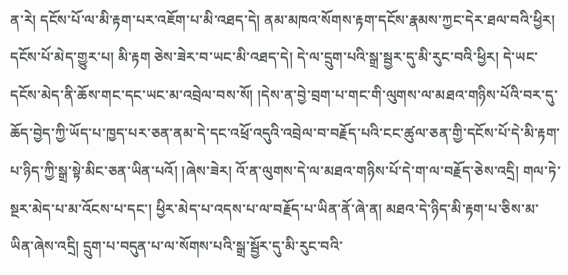ན་རེ། དངོས་པོ་ལ་མི་རྟག་པར་འཇོག་པ་མི་འཐད་དེ། ནམ་མཁའ་སོགས་རྟག་དངོས་རྣམས་ཀྱང་དེར་ཐལ་བའི་ཕྱིར། དངོས་པོ་མེད་གྱུར་པ། མི་རྟག ཅེས་ཟེར་བ་ཡང་མི་འཐད་དེ། དེ་ལ་དྲུག་པའི་སྒྲ་སྦྱར་དུ་མི་རུང་བའི་ཕྱིར། དེ་ཡང་དངོས་མེད་ནི་ཆོས་གང་དང་ཡང་མ་འབྲེལ་བས་སོ། །དེས་ན་བྱེ་བྲག་པ་གང་གི་ལུགས་ལ་མཐའ་གཉིས་པོའི་བར་དུ་ཆོད་བྱེད་ཀྱི་ཡོད་པ་ཁྱད་པར་ཅན་ནམ་དེ་དང་འཕྲོ་འདུའི་འབྲེལ་བ་བརྗོད་པའི་ངང་ཚུལ་ཅན་གྱི་དངོས་པོ་དེ་མི་རྟག་པ་ཉིད་ཀྱི་སྒྲ་སྟེ་མིང་ཅན་ཡིན་པའོ། །ཞེས་ཟེར། འོ་ན་ལུགས་དེ་ལ་མཐའ་གཉིས་པོ་དེ་ག་ལ་བརྗོད་ཅེས་འདྲི། གལ་ཏེ་སྔར་མེད་པ་མ་འོངས་པ་དང་། ཕྱིར་མེད་པ་འདས་པ་ལ་བརྗོད་པ་ཡིན་ནོ་ཞེ་ན། མཐའ་དེ་ཉིད་མི་རྟག་པ་ཅིས་མ་ཡིན་ཞེས་འདྲི། དྲུག་པ་བདུན་པ་ལ་སོགས་པའི་སྒྲ་སྦྱོར་དུ་མི་རུང་བའི་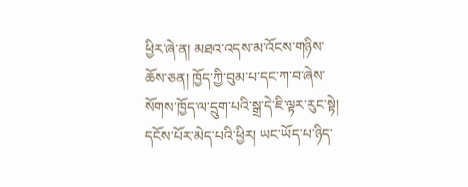ཕྱིར་ཞེ་ན། མཐའ་འདས་མ་འོངས་གཉིས་ཆོས་ཅན། ཁྱོད་ཀྱི་བུམ་པ་དང་ཀ་བ་ཞེས་སོགས་ཁྱོད་ལ་དྲུག་པའི་སྒྲ་དེ་ཇི་ལྟར་རུང་སྟེ། དངོས་པོར་མེད་པའི་ཕྱིར། ཡང་ཡོད་པ་ཉིད་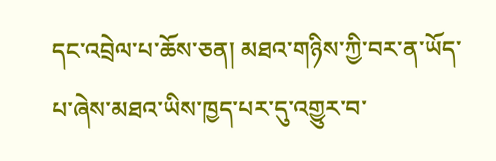དང་འབྲེལ་པ་ཆོས་ཅན། མཐའ་གཉིས་ཀྱི་བར་ན་ཡོད་པ་ཞེས་མཐའ་ཡིས་ཁྱད་པར་དུ་འགྱུར་བ་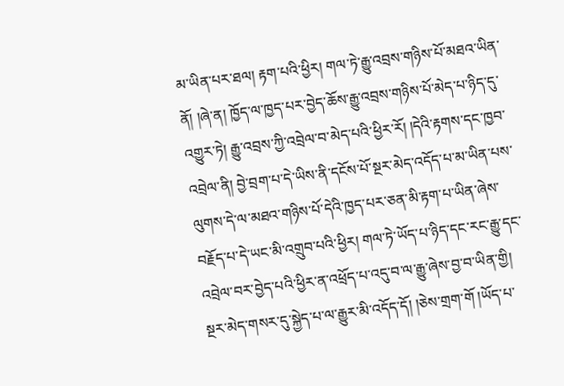མ་ཡིན་པར་ཐལ། རྟག་པའི་ཕྱིར། གལ་ཏེ་རྒྱུ་འབྲས་གཉིས་པོ་མཐའ་ཡིན་ནོ། །ཞེ་ན། ཁྱོད་ལ་ཁྱད་པར་བྱེད་ཆོས་རྒྱུ་འབྲས་གཉིས་པོ་མེད་པ་ཉིད་དུ་འགྱུར་ཏེ། རྒྱུ་འབྲས་ཀྱི་འབྲེལ་བ་མེད་པའི་ཕྱིར་རོ། །དེའི་རྟགས་དང་ཁྱབ་འབྲེལ་ནི། བྱེ་བྲག་པ་དེ་ཡིས་ནི་དངོས་པོ་སྔར་མེད་འདོད་པ་མ་ཡིན་པས་ལུགས་དེ་ལ་མཐའ་གཉིས་པོ་དེའི་ཁྱད་པར་ཅན་མི་རྟག་པ་ཡིན་ཞེས་བརྗོད་པ་དེ་ཡང་མི་འགྲུབ་པའི་ཕྱིར། གལ་ཏེ་ཡོད་པ་ཉིད་དང་རང་རྒྱུ་དང་འབྲེལ་བར་བྱེད་པའི་ཕྱིར་ན་འཕྲོད་པ་འདུ་བ་ལ་རྒྱུ་ཞེས་བྱ་བ་ཡིན་གྱི། སྔར་མེད་གསར་དུ་སྐྱེད་པ་ལ་རྒྱུར་མི་འདོད་དོ། །ཅེས་གྲག་གོ །ཡོད་པ་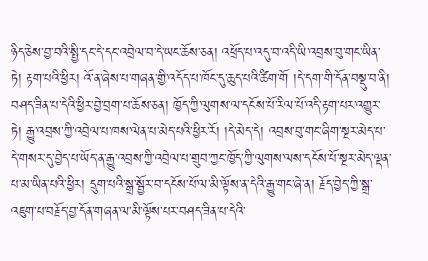ཉིད་ཅེས་བྱ་བའི་སྤྱི་དང་དེ་དང་འབྲེལ་བ་དེ་ཡང་ཆོས་ཅན། འཕྲོད་པ་འདུ་བ་འདི་ཡི་འབྲས་བུ་གང་ཡིན་ཏེ། རྟག་པའི་ཕྱིར། འོ་ན་ཞེས་པ་གཞན་གྱི་འདོད་པ་ཁོང་དུ་ཆུད་པའི་ཚིག་གོ །དེ་དག་གི་དོན་བསྡུ་བ་ནི། བཤད་ཟིན་པ་དེའི་ཕྱིར་བྱེ་བྲག་པ་ཆོས་ཅན། ཁྱོད་ཀྱི་ལུགས་ལ་དངོས་པོ་རིལ་པོ་འདི་རྟག་པར་འགྱུར་ཏེ། རྒྱུ་འབྲས་ཀྱི་འབྲེལ་པ་ཁས་ལེན་པ་མེད་པའི་ཕྱིར་རོ། །དེ་མེད་དེ། འབྲས་བུ་གང་ཞིག་སྔར་མེད་པ་དེ་གསར་དུ་བྱེད་པ་ཡོད་ན་རྒྱུ་འབྲས་ཀྱི་འབྲེལ་པ་གྲུབ་ཀྱང་ཁྱོད་ཀྱི་ལུགས་ལས་དངོས་པོ་སྔར་མེད་ལྡན་པ་མ་ཡིན་པའི་ཕྱིར། དྲུག་པའི་སྒྲ་སྦྱོར་བ་དངོས་པོ་ལ་མི་ལྟོས་ན་དེའི་རྒྱུ་གང་ཞེ་ན། རྗོད་བྱེད་ཀྱི་སྒྲ་འཇུག་པ་བརྗོད་བྱ་དོན་གཞན་ལ་མི་ལྟོས་པར་བཤད་ཟིན་པ་དེའི་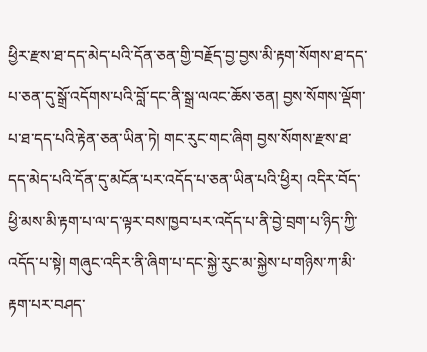ཕྱིར་རྫས་ཐ་དད་མེད་པའི་དོན་ཅན་གྱི་བརྗོད་བྱ་བྱས་མི་རྟག་སོགས་ཐ་དད་པ་ཅན་དུ་སྒྲོ་འདོགས་པའི་བློ་དང་ནི་སྒྲ་ལའང་ཆོས་ཅན། བྱས་སོགས་ལྡོག་པ་ཐ་དད་པའི་རྟེན་ཅན་ཡིན་ཏེ། གང་རུང་གང་ཞིག བྱས་སོགས་རྫས་ཐ་དད་མེད་པའི་དོན་དུ་མངོན་པར་འདོད་པ་ཅན་ཡིན་པའི་ཕྱིར། འདིར་བོད་ཕྱི་མས་མི་རྟག་པ་ལ་ད་ལྟར་བས་ཁྱབ་པར་འདོད་པ་ནི་བྱེ་བྲག་པ་ཉིད་ཀྱི་འདོད་པ་སྟེ། གཞུང་འདིར་ནི་ཞིག་པ་དང་སྐྱེ་རུང་མ་སྐྱེས་པ་གཉིས་ཀ་མི་རྟག་པར་བཤད་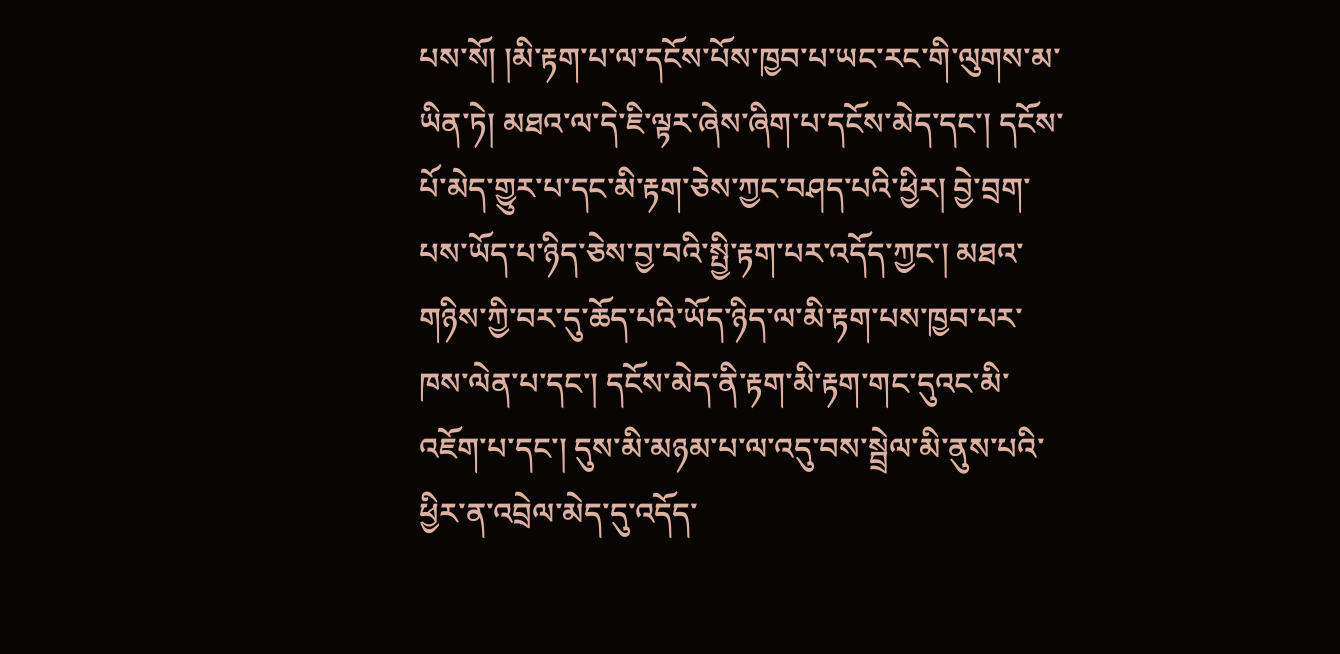པས་སོ། །མི་རྟག་པ་ལ་དངོས་པོས་ཁྱབ་པ་ཡང་རང་གི་ལུགས་མ་ཡིན་ཏེ། མཐའ་ལ་དེ་ཇི་ལྟར་ཞེས་ཞིག་པ་དངོས་མེད་དང་། དངོས་པོ་མེད་གྱུར་པ་དང་མི་རྟག་ཅེས་ཀྱང་བཤད་པའི་ཕྱིར། བྱེ་བྲག་པས་ཡོད་པ་ཉིད་ཅེས་བྱ་བའི་སྤྱི་རྟག་པར་འདོད་ཀྱང་། མཐའ་གཉིས་ཀྱི་བར་དུ་ཆོད་པའི་ཡོད་ཉིད་ལ་མི་རྟག་པས་ཁྱབ་པར་ཁས་ལེན་པ་དང་། དངོས་མེད་ནི་རྟག་མི་རྟག་གང་དུའང་མི་འཇོག་པ་དང་། དུས་མི་མཉམ་པ་ལ་འདུ་བས་སྦྲེལ་མི་ནུས་པའི་ཕྱིར་ན་འབྲེལ་མེད་དུ་འདོད་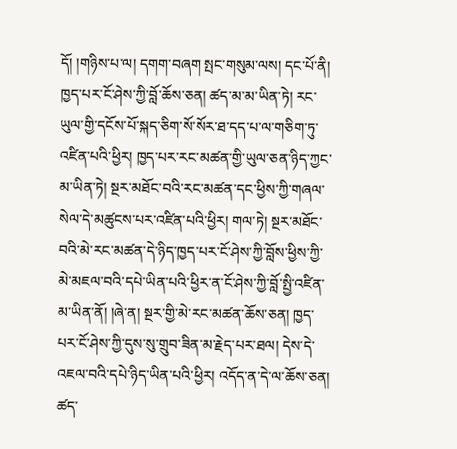དོ། །གཉིས་པ་ལ། དགག་བཞག སྤང་གསུམ་ལས། དང་པོ་ནི། ཁྱད་པར་ངོ་ཤེས་ཀྱི་བློ་ཆོས་ཅན། ཚད་མ་མ་ཡིན་ཏེ། རང་ཡུལ་གྱི་དངོས་པོ་སྐད་ཅིག་སོ་སོར་ཐ་དད་པ་ལ་གཅིག་ཏུ་འཛིན་པའི་ཕྱིར། ཁྱད་པར་རང་མཚན་གྱི་ཡུལ་ཅན་ཉིད་ཀྱང་མ་ཡིན་ཏེ། སྔར་མཐོང་བའི་རང་མཚན་དང་ཕྱིས་ཀྱི་གཞལ་སེལ་དེ་མཚུངས་པར་འཛིན་པའི་ཕྱིར། གལ་ཏེ། སྔར་མཐོང་བའི་མེ་རང་མཚན་དེ་ཉིད་ཁྱད་པར་ངོ་ཤེས་ཀྱི་བློས་ཕྱིས་ཀྱི་མེ་མཇལ་བའི་དཔེ་ཡིན་པའི་ཕྱིར་ན་ངོ་ཤེས་ཀྱི་བློ་སྤྱི་འཛིན་མ་ཡིན་ནོ། །ཞེ་ན། སྔར་གྱི་མེ་རང་མཚན་ཆོས་ཅན། ཁྱད་པར་ངོ་ཤེས་ཀྱི་དུས་སུ་གྲུབ་ཟིན་མ་རྗེད་པར་ཐལ། དེས་དེ་འཇལ་བའི་དཔེ་ཉིད་ཡིན་པའི་ཕྱིར། འདོད་ན་དེ་ལ་ཆོས་ཅན། ཚད་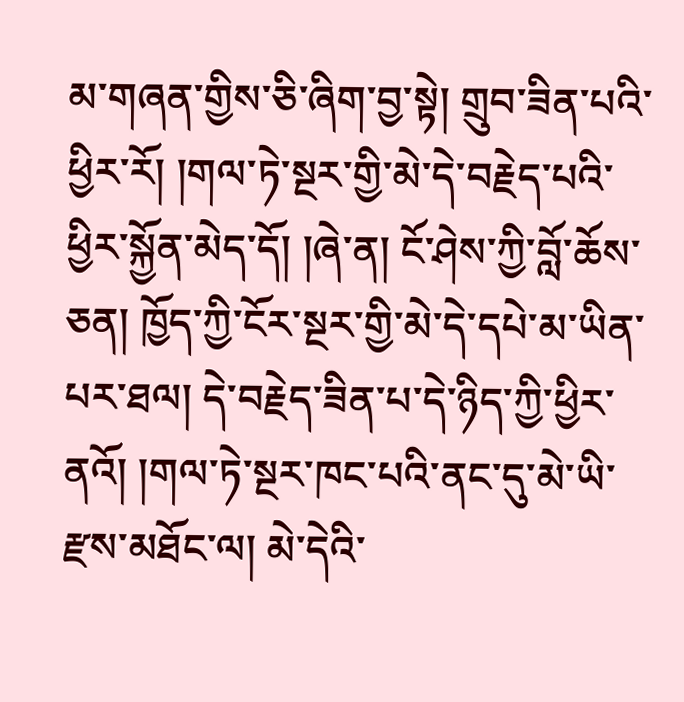མ་གཞན་གྱིས་ཅི་ཞིག་བྱ་སྟེ། གྲུབ་ཟིན་པའི་ཕྱིར་རོ། །གལ་ཏེ་སྔར་གྱི་མེ་དེ་བརྗེད་པའི་ཕྱིར་སྐྱོན་མེད་དོ། །ཞེ་ན། ངོ་ཤེས་ཀྱི་བློ་ཆོས་ཅན། ཁྱོད་ཀྱི་ངོར་སྔར་གྱི་མེ་དེ་དཔེ་མ་ཡིན་པར་ཐལ། དེ་བརྗེད་ཟིན་པ་དེ་ཉིད་ཀྱི་ཕྱིར་ནའོ། །གལ་ཏེ་སྔར་ཁང་པའི་ནང་དུ་མེ་ཡི་རྫས་མཐོང་ལ། མེ་དེའི་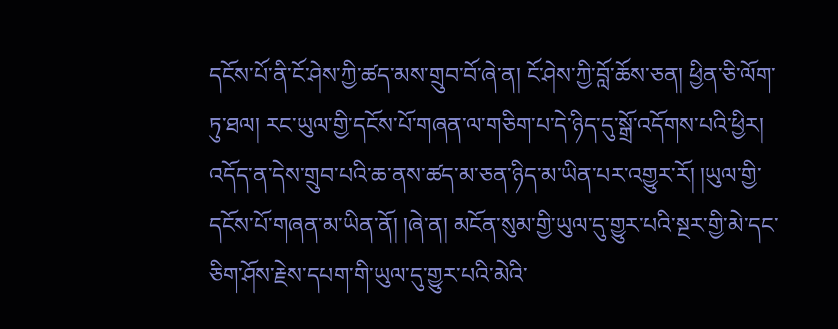དངོས་པོ་ནི་ངོ་ཤེས་ཀྱི་ཚད་མས་གྲུབ་བོ་ཞེ་ན། ངོ་ཤེས་ཀྱི་བློ་ཆོས་ཅན། ཕྱིན་ཅི་ལོག་ཏུ་ཐལ། རང་ཡུལ་གྱི་དངོས་པོ་གཞན་ལ་གཅིག་པ་དེ་ཉིད་དུ་སྒྲོ་འདོགས་པའི་ཕྱིར། འདོད་ན་དེས་གྲུབ་པའི་ཆ་ནས་ཚད་མ་ཅན་ཉིད་མ་ཡིན་པར་འགྱུར་རོ། །ཡུལ་གྱི་དངོས་པོ་གཞན་མ་ཡིན་ནོ། །ཞེ་ན། མངོན་སུམ་གྱི་ཡུལ་དུ་གྱུར་པའི་སྔར་གྱི་མེ་དང་ཅིག་ཤོས་རྗེས་དཔག་གི་ཡུལ་དུ་གྱུར་པའི་མེའི་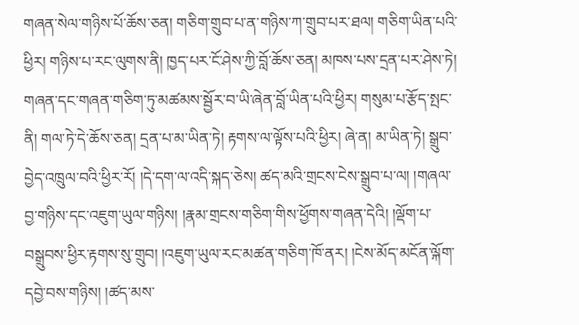གཞན་སེལ་གཉིས་པོ་ཆོས་ཅན། གཅིག་གྲུབ་པ་ན་གཉིས་ཀ་གྲུབ་པར་ཐལ། གཅིག་ཡིན་པའི་ཕྱིར། གཉིས་པ་རང་ལུགས་ནི། ཁྱད་པར་ངོ་ཤེས་ཀྱི་བློ་ཆོས་ཅན། མཁས་པས་དྲན་པར་ཤེས་ཏེ། གཞན་དང་གཞན་གཅིག་ཏུ་མཚམས་སྦྱོར་བ་ཡི་ཞེན་བློ་ཡིན་པའི་ཕྱིར། གསུམ་པ་རྩོད་སྤང་ནི། གལ་ཏེ་དེ་ཆོས་ཅན། དྲན་པ་མ་ཡིན་ཏེ། རྟགས་ལ་ལྟོས་པའི་ཕྱིར། ཞེ་ན། མ་ཡིན་ཏེ། སྒྲུབ་བྱེད་འཁྲུལ་བའི་ཕྱིར་རོ། །དེ་དག་ལ་འདི་སྐད་ཅེས། ཚད་མའི་གྲངས་ངེས་སྒྲུབ་པ་ལ། །གཞལ་བྱ་གཉིས་དང་འཇུག་ཡུལ་གཉིས། །རྣམ་གྲངས་གཅིག་གིས་ཕྱོགས་གཞན་དེའི། །ལྡོག་པ་བསྒྲུབས་ཕྱིར་རྟགས་སུ་གྲུབ། །འཇུག་ཡུལ་རང་མཚན་གཅིག་ཁོ་ནར། །ངེས་མོད་མངོན་ལྐོག་དབྱེ་བས་གཉིས། །ཚད་མས་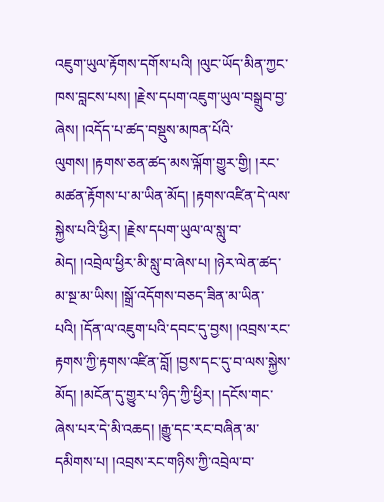འཇུག་ཡུལ་རྟོགས་དགོས་པའི། །ལུང་ཡོད་མིན་ཀྱང་ཁས་བླངས་པས། །རྗེས་དཔག་འཇུག་ཡུལ་བསྒྲུབ་བྱ་ཞེས། །འདོད་པ་ཚད་བསྡུས་མཁན་པོའི་ལུགས། །རྟགས་ཅན་ཚད་མས་ལྐོག་གྱུར་གྱི། །རང་མཚན་རྟོགས་པ་མ་ཡིན་མོད། །རྟགས་འཛིན་དེ་ལས་སྐྱེས་པའི་ཕྱིར། །རྗེས་དཔག་ཡུལ་ལ་སླུ་བ་མེད། །འབྲེལ་ཕྱིར་མི་སླུ་བ་ཞེས་པ། །ཉེར་ལེན་ཚད་མ་སྔ་མ་ཡིས། །སྒྲོ་འདོགས་བཅད་ཟིན་མ་ཡིན་པའི། །དོན་ལ་འཇུག་པའི་དབང་དུ་བྱས། །འབྲས་རང་རྟགས་ཀྱི་རྟགས་འཛིན་བློ། །བྱས་དང་དུ་བ་ལས་སྐྱེས་མོད། །མངོན་དུ་གྱུར་པ་ཉིད་ཀྱི་ཕྱིར། །དངོས་གང་ཞེས་པར་དེ་མི་འཆད། །རྒྱུ་དང་རང་བཞིན་མ་དམིགས་པ། །འབྲས་རང་གཉིས་ཀྱི་འབྲེལ་བ་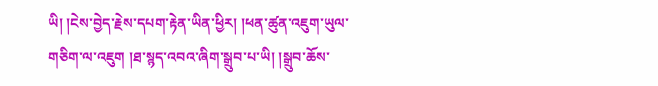ཡི། །ངེས་བྱེད་རྗེས་དཔག་རྟེན་ཡིན་ཕྱིར། །ཕན་ཚུན་འཇུག་ཡུལ་གཅིག་ལ་འཇུག །ཐ་སྙད་འབའ་ཞིག་སྒྲུབ་པ་ཡི། །སྒྲུབ་ཆོས་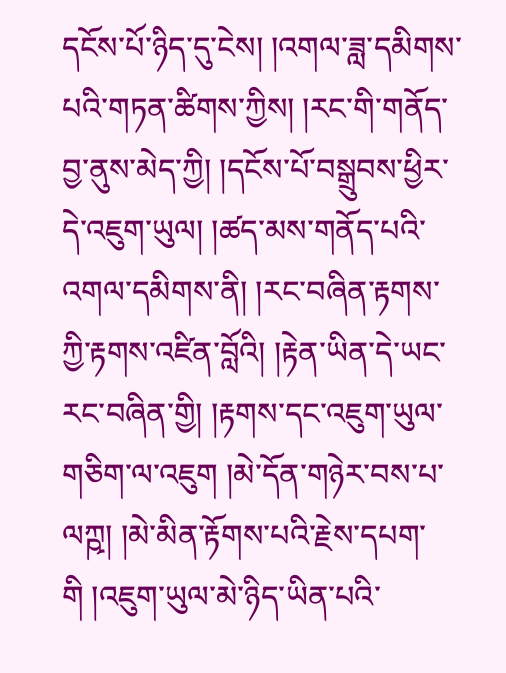དངོས་པོ་ཉིད་དུ་ངེས། །འགལ་ཟླ་དམིགས་པའི་གཏན་ཚིགས་ཀྱིས། །རང་གི་གནོད་བྱ་ནུས་མེད་ཀྱི། །དངོས་པོ་བསྒྲུབས་ཕྱིར་དེ་འཇུག་ཡུལ། །ཚད་མས་གནོད་པའི་འགལ་དམིགས་ནི། །རང་བཞིན་རྟགས་ཀྱི་རྟགས་འཛིན་བློའི། །རྟེན་ཡིན་དེ་ཡང་རང་བཞིན་གྱི། །རྟགས་དང་འཇུག་ཡུལ་གཅིག་ལ་འཇུག །མེ་དོན་གཉེར་བས་པ་ལཀྵ། །མེ་མིན་རྟོགས་པའི་རྗེས་དཔག་གི །འཇུག་ཡུལ་མེ་ཉིད་ཡིན་པའི་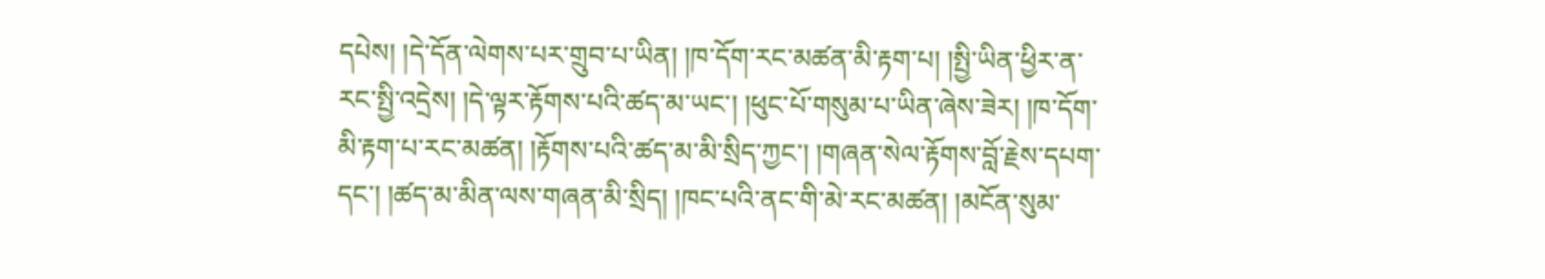དཔེས། །དེ་དོན་ལེགས་པར་གྲུབ་པ་ཡིན། །ཁ་དོག་རང་མཚན་མི་རྟག་པ། །སྤྱི་ཡིན་ཕྱིར་ན་རང་སྤྱི་འདྲེས། །དེ་ལྟར་རྟོགས་པའི་ཚད་མ་ཡང་། །ཕུང་པོ་གསུམ་པ་ཡིན་ཞེས་ཟེར། །ཁ་དོག་མི་རྟག་པ་རང་མཚན། །རྟོགས་པའི་ཚད་མ་མི་སྲིད་ཀྱང་། །གཞན་སེལ་རྟོགས་བློ་རྗེས་དཔག་དང་། །ཚད་མ་མིན་ལས་གཞན་མི་སྲིད། །ཁང་པའི་ནང་གི་མེ་རང་མཚན། །མངོན་སུམ་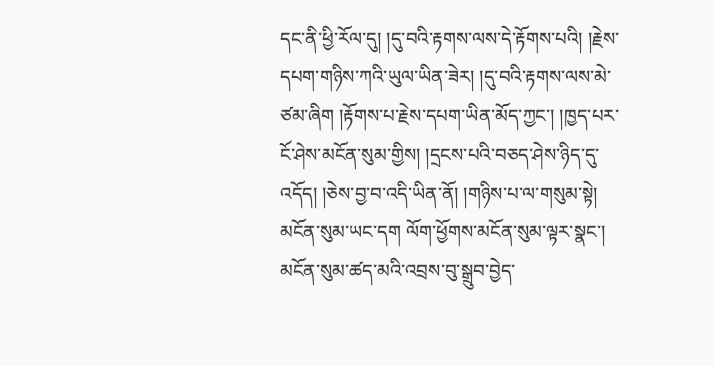དང་ནི་ཕྱི་རོལ་དུ། །དུ་བའི་རྟགས་ལས་དེ་རྟོགས་པའི། །རྗེས་དཔག་གཉིས་ཀའི་ཡུལ་ཡིན་ཟེར། །དུ་བའི་རྟགས་ལས་མེ་ཙམ་ཞིག །རྟོགས་པ་རྗེས་དཔག་ཡིན་མོད་ཀྱང་། །ཁྱད་པར་ངོ་ཤེས་མངོན་སུམ་གྱིས། །དྲངས་པའི་བཅད་ཤེས་ཉིད་དུ་འདོད། །ཅེས་བྱ་བ་འདི་ཡིན་ནོ། །གཉིས་པ་ལ་གསུམ་སྟེ། མངོན་སུམ་ཡང་དག ལོག་ཕྱོགས་མངོན་སུམ་ལྟར་སྣང་། མངོན་སུམ་ཚད་མའི་འབྲས་བུ་སྒྲུབ་བྱེད་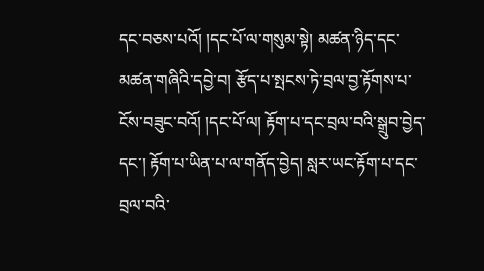དང་བཅས་པའོ། །དང་པོ་ལ་གསུམ་སྟེ། མཚན་ཉིད་དང་མཚན་གཞིའི་དབྱེ་བ། རྩོད་པ་སྤངས་ཏེ་བྲལ་བྱ་རྟོགས་པ་ངོས་བཟུང་བའོ། །དང་པོ་ལ། རྟོག་པ་དང་བྲལ་བའི་སྒྲུབ་བྱེད་དང་། རྟོག་པ་ཡིན་པ་ལ་གནོད་བྱེད། སླར་ཡང་རྟོག་པ་དང་བྲལ་བའི་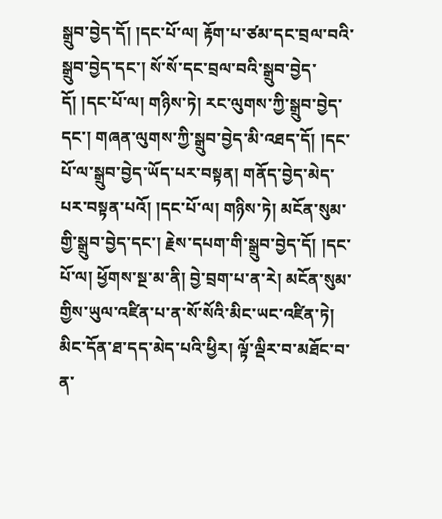སྒྲུབ་བྱེད་དོ། །དང་པོ་ལ། རྟོག་པ་ཙམ་དང་བྲལ་བའི་སྒྲུབ་བྱེད་དང་། སོ་སོ་དང་བྲལ་བའི་སྒྲུབ་བྱེད་དོ། །དང་པོ་ལ། གཉིས་ཏེ། རང་ལུགས་ཀྱི་སྒྲུབ་བྱེད་དང་། གཞན་ལུགས་ཀྱི་སྒྲུབ་བྱེད་མི་འཐད་དོ། །དང་པོ་ལ་སྒྲུབ་བྱེད་ཡོད་པར་བསྟན། གནོད་བྱེད་མེད་པར་བསྟན་པའོ། །དང་པོ་ལ། གཉིས་ཏེ། མངོན་སུམ་གྱི་སྒྲུབ་བྱེད་དང་། རྗེས་དཔག་གི་སྒྲུབ་བྱེད་དོ། །དང་པོ་ལ། ཕྱོགས་སྔ་མ་ནི། བྱེ་བྲག་པ་ན་རེ། མངོན་སུམ་གྱིས་ཡུལ་འཛིན་པ་ན་སོ་སོའི་མིང་ཡང་འཛིན་ཏེ། མིང་དོན་ཐ་དད་མེད་པའི་ཕྱིར། ལྟོ་ལྡིར་བ་མཐོང་བ་ན་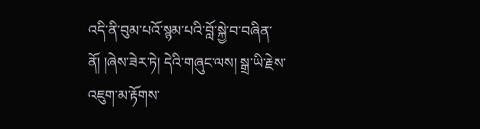འདི་ནི་བུམ་པའོ་སྙམ་པའི་བློ་སྐྱེ་བ་བཞིན་ནོ། །ཞེས་ཟེར་ཏེ། དེའི་གཞུང་ལས། སྒྲ་ཡི་རྗེས་འཇུག་མ་རྟོགས་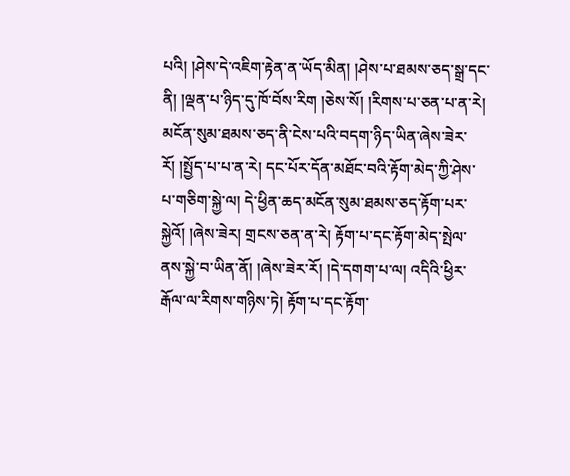པའི། །ཤེས་དེ་འཇིག་རྟེན་ན་ཡོད་མིན། །ཤེས་པ་ཐམས་ཅད་སྒྲ་དང་ནི། །ལྡན་པ་ཉིད་དུ་ཁོ་བོས་རིག །ཅེས་སོ། །རིགས་པ་ཅན་པ་ན་རེ། མངོན་སུམ་ཐམས་ཅད་ནི་ངེས་པའི་བདག་ཉིད་ཡིན་ཞེས་ཟེར་རོ། །སྤྱོད་པ་པ་ན་རེ། དང་པོར་དོན་མཐོང་བའི་རྟོག་མེད་ཀྱི་ཤེས་པ་གཅིག་སྐྱེ་ལ། དེ་ཕྱིན་ཆད་མངོན་སུམ་ཐམས་ཅད་རྟོག་པར་སྐྱེའོ། །ཞེས་ཟེར། གྲངས་ཅན་ན་རེ། རྟོག་པ་དང་རྟོག་མེད་སྤེལ་ནས་སྐྱེ་བ་ཡིན་ནོ། །ཞེས་ཟེར་རོ། །དེ་དགག་པ་ལ། འདིའི་ཕྱིར་རྒོལ་ལ་རིགས་གཉིས་ཏེ། རྟོག་པ་དང་རྟོག་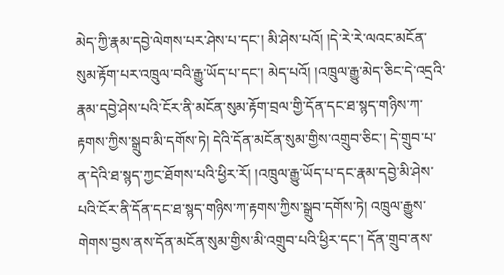མེད་ཀྱི་རྣམ་དབྱེ་ལེགས་པར་ཤེས་པ་དང་། མི་ཤེས་པའོ། །དེ་རེ་རེ་ལའང་མངོན་སུམ་རྟོག་པར་འཁྲུལ་བའི་རྒྱུ་ཡོད་པ་དང་། མེད་པའོ། །འཁྲུལ་རྒྱུ་མེད་ཅིང་དེ་འདྲའི་རྣམ་དབྱེ་ཤེས་པའི་ངོར་ནི་མངོན་སུམ་རྟོག་བྲལ་གྱི་དོན་དང་ཐ་སྙད་གཉིས་ཀ་རྟགས་ཀྱིས་སྒྲུབ་མི་དགོས་ཏེ། དེའི་དོན་མངོན་སུམ་གྱིས་འགྲུབ་ཅིང་། དེ་གྲུབ་པ་ན་དེའི་ཐ་སྙད་ཀྱང་ཐོགས་པའི་ཕྱིར་རོ། །འཁྲུལ་རྒྱུ་ཡོད་པ་དང་རྣམ་དབྱེ་མི་ཤེས་པའི་ངོར་ནི་དོན་དང་ཐ་སྙད་གཉིས་ཀ་རྟགས་ཀྱིས་སྒྲུབ་དགོས་ཏེ། འཁྲུལ་རྒྱུས་གེགས་བྱས་ནས་དོན་མངོན་སུམ་གྱིས་མི་འགྲུབ་པའི་ཕྱིར་དང་། དོན་གྲུབ་ནས་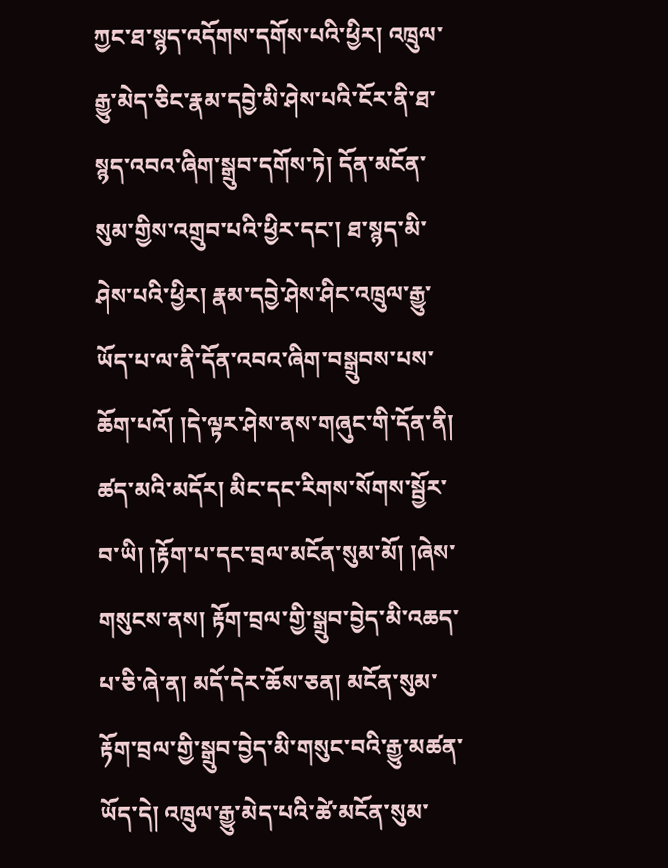ཀྱང་ཐ་སྙད་འདོགས་དགོས་པའི་ཕྱིར། འཁྲུལ་རྒྱུ་མེད་ཅིང་རྣམ་དབྱེ་མི་ཤེས་པའི་ངོར་ནི་ཐ་སྙད་འབའ་ཞིག་སྒྲུབ་དགོས་ཏེ། དོན་མངོན་སུམ་གྱིས་འགྲུབ་པའི་ཕྱིར་དང་། ཐ་སྙད་མི་ཤེས་པའི་ཕྱིར། རྣམ་དབྱེ་ཤེས་ཤིང་འཁྲུལ་རྒྱུ་ཡོད་པ་ལ་ནི་དོན་འབའ་ཞིག་བསྒྲུབས་པས་ཆོག་པའོ། །དེ་ལྟར་ཤེས་ནས་གཞུང་གི་དོན་ནི། ཚད་མའི་མདོར། མིང་དང་རིགས་སོགས་སྦྱོར་བ་ཡི། །རྟོག་པ་དང་བྲལ་མངོན་སུམ་མོ། །ཞེས་གསུངས་ནས། རྟོག་བྲལ་གྱི་སྒྲུབ་བྱེད་མི་འཆད་པ་ཅི་ཞེ་ན། མདོ་དེར་ཆོས་ཅན། མངོན་སུམ་རྟོག་བྲལ་གྱི་སྒྲུབ་བྱེད་མི་གསུང་བའི་རྒྱུ་མཚན་ཡོད་དེ། འཁྲུལ་རྒྱུ་མེད་པའི་ཚེ་མངོན་སུམ་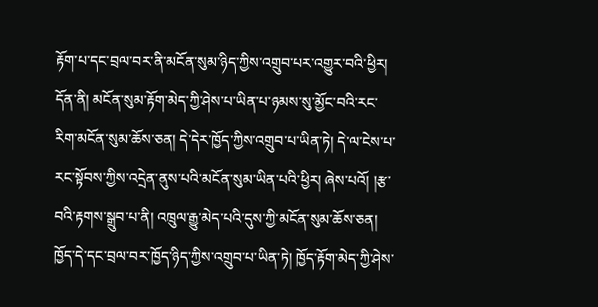རྟོག་པ་དང་བྲལ་བར་ནི་མངོན་སུམ་ཉིད་ཀྱིས་འགྲུབ་པར་འགྱུར་བའི་ཕྱིར། དོན་ནི། མངོན་སུམ་རྟོག་མེད་ཀྱི་ཤེས་པ་ཡིན་པ་ཉམས་སུ་མྱོང་བའི་རང་རིག་མངོན་སུམ་ཆོས་ཅན། དེ་དེར་ཁྱོད་ཀྱིས་འགྲུབ་པ་ཡིན་ཏེ། དེ་ལ་ངེས་པ་རང་སྟོབས་ཀྱིས་འདྲེན་ནུས་པའི་མངོན་སུམ་ཡིན་པའི་ཕྱིར། ཞེས་པའོ། །རྩ་བའི་རྟགས་སྒྲུབ་པ་ནི། འཁྲུལ་རྒྱུ་མེད་པའི་དུས་ཀྱི་མངོན་སུམ་ཆོས་ཅན། ཁྱོད་དེ་དང་བྲལ་བར་ཁྱོད་ཉིད་ཀྱིས་འགྲུབ་པ་ཡིན་ཏེ། ཁྱོད་རྟོག་མེད་ཀྱི་ཤེས་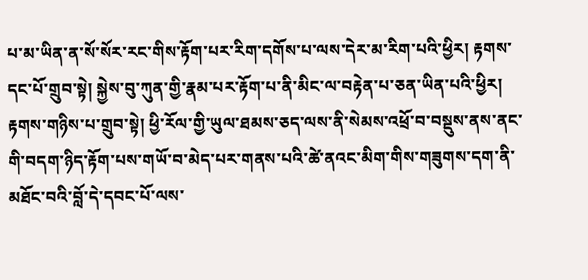པ་མ་ཡིན་ན་སོ་སོར་རང་གིས་རྟོག་པར་རིག་དགོས་པ་ལས་དེར་མ་རིག་པའི་ཕྱིར། རྟགས་དང་པོ་གྲུབ་སྟེ། སྐྱེས་བུ་ཀུན་གྱི་རྣམ་པར་རྟོག་པ་ནི་མིང་ལ་བརྟེན་པ་ཅན་ཡིན་པའི་ཕྱིར། རྟགས་གཉིས་པ་གྲུབ་སྟེ། ཕྱི་རོལ་གྱི་ཡུལ་ཐམས་ཅད་ལས་ནི་སེམས་འཕྲོ་བ་བསྡུས་ནས་ནང་གི་བདག་ཉིད་རྟོག་པས་གཡོ་བ་མེད་པར་གནས་པའི་ཚེ་ནའང་མིག་གིས་གཟུགས་དག་ནི་མཐོང་བའི་བློ་དེ་དབང་པོ་ལས་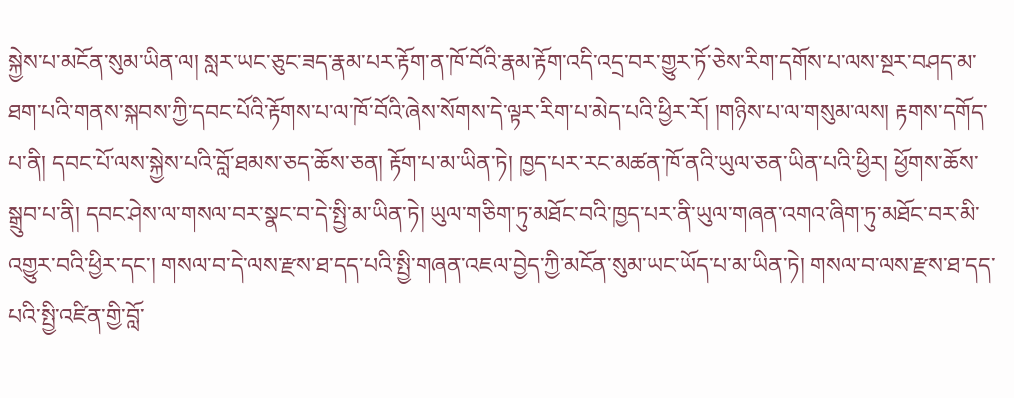སྐྱེས་པ་མངོན་སུམ་ཡིན་ལ། སླར་ཡང་ཅུང་ཟད་རྣམ་པར་རྟོག་ན་ཁོ་བོའི་རྣམ་རྟོག་འདི་འདྲ་བར་གྱུར་ཏོ་ཅེས་རིག་དགོས་པ་ལས་སྔར་བཤད་མ་ཐག་པའི་གནས་སྐབས་ཀྱི་དབང་པོའི་རྟོགས་པ་ལ་ཁོ་བོའི་ཞེས་སོགས་དེ་ལྟར་རིག་པ་མེད་པའི་ཕྱིར་རོ། །གཉིས་པ་ལ་གསུམ་ལས། རྟགས་དགོད་པ་ནི། དབང་པོ་ལས་སྐྱེས་པའི་བློ་ཐམས་ཅད་ཆོས་ཅན། རྟོག་པ་མ་ཡིན་ཏེ། ཁྱད་པར་རང་མཚན་ཁོ་ནའི་ཡུལ་ཅན་ཡིན་པའི་ཕྱིར། ཕྱོགས་ཆོས་སྒྲུབ་པ་ནི། དབང་ཤེས་ལ་གསལ་བར་སྣང་བ་དེ་སྤྱི་མ་ཡིན་ཏེ། ཡུལ་གཅིག་ཏུ་མཐོང་བའི་ཁྱད་པར་ནི་ཡུལ་གཞན་འགའ་ཞིག་ཏུ་མཐོང་བར་མི་འགྱུར་བའི་ཕྱིར་དང་། གསལ་བ་དེ་ལས་རྫས་ཐ་དད་པའི་སྤྱི་གཞན་འཇལ་བྱེད་ཀྱི་མངོན་སུམ་ཡང་ཡོད་པ་མ་ཡིན་ཏེ། གསལ་བ་ལས་རྫས་ཐ་དད་པའི་སྤྱི་འཛིན་གྱི་བློ་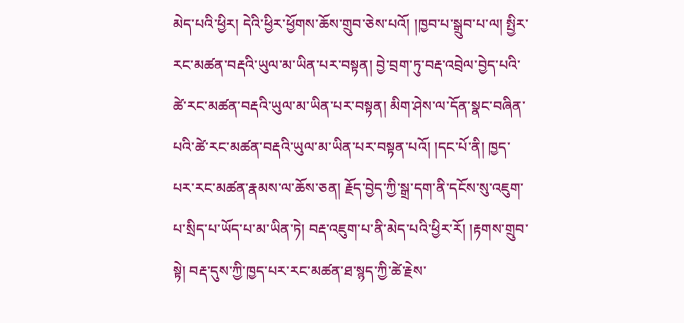མེད་པའི་ཕྱིར། དེའི་ཕྱིར་ཕྱོགས་ཆོས་གྲུབ་ཅེས་པའོ། །ཁྱབ་པ་སྒྲུབ་པ་ལ། སྤྱིར་རང་མཚན་བརྡའི་ཡུལ་མ་ཡིན་པར་བསྟན། བྱེ་བྲག་ཏུ་བརྡ་འབྲེལ་བྱེད་པའི་ཚེ་རང་མཚན་བརྡའི་ཡུལ་མ་ཡིན་པར་བསྟན། མིག་ཤེས་ལ་དོན་སྣང་བཞིན་པའི་ཚེ་རང་མཚན་བརྡའི་ཡུལ་མ་ཡིན་པར་བསྟན་པའོ། །དང་པོ་ནི། ཁྱད་པར་རང་མཚན་རྣམས་ལ་ཆོས་ཅན། རྗོད་བྱེད་ཀྱི་སྒྲ་དག་ནི་དངོས་སུ་འཇུག་པ་སྲིད་པ་ཡོད་པ་མ་ཡིན་ཏེ། བརྡ་འཇུག་པ་ནི་མེད་པའི་ཕྱིར་རོ། །རྟགས་གྲུབ་སྟེ། བརྡ་དུས་ཀྱི་ཁྱད་པར་རང་མཚན་ཐ་སྙད་ཀྱི་ཚེ་རྗེས་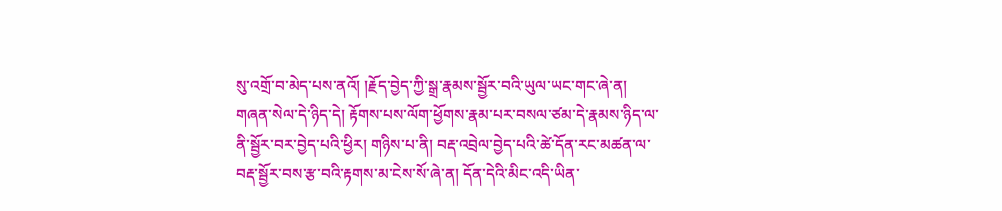སུ་འགྲོ་བ་མེད་པས་ནའོ། །རྗོད་བྱེད་ཀྱི་སྒྲ་རྣམས་སྦྱོར་བའི་ཡུལ་ཡང་གང་ཞེ་ན། གཞན་སེལ་དེ་ཉིད་དེ། རྟོགས་པས་ལོག་ཕྱོགས་རྣམ་པར་བསལ་ཙམ་དེ་རྣམས་ཉིད་ལ་ནི་སྦྱོར་བར་བྱེད་པའི་ཕྱིར། གཉིས་པ་ནི། བརྡ་འབྲེལ་བྱེད་པའི་ཚེ་དོན་རང་མཚན་ལ་བརྡ་སྦྱོར་བས་རྩ་བའི་རྟགས་མ་ངེས་སོ་ཞེ་ན། དོན་དེའི་མིང་འདི་ཡིན་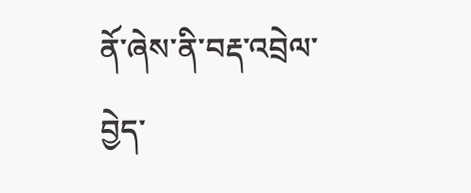ནོ་ཞེས་ནི་བརྡ་འབྲེལ་བྱེད་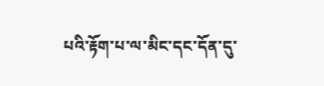པའི་རྟོག་པ་ལ་མིང་དང་དོན་དུ་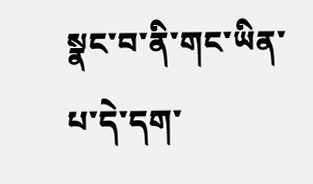སྣང་བ་ནི་གང་ཡིན་པ་དེ་དག་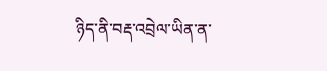ཉིད་ནི་བརྡ་འབྲེལ་ཡིན་ན་